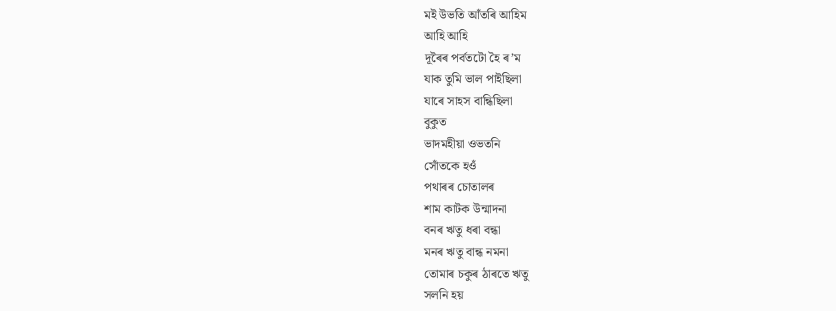মই উভতি আঁতৰি আহিম
আহি আহি
দূৰৈৰ পর্বতটো হৈ ৰ’ম
যাক তুমি ভাল পাইছিলা
যাৰে সাহস বান্ধিছিলা
বুকুত
ভাদমহীয়া ওভতনি
সোঁতকে হওঁ
পথাৰৰ চোতালৰ
শাম কাটক উন্মাদনা
বনৰ ঋতু ধৰা বন্ধা
মনৰ ঋতু বান্ধ নমনা
তোমাৰ চকুৰ ঠাৰতে ঋতু
সলনি হয়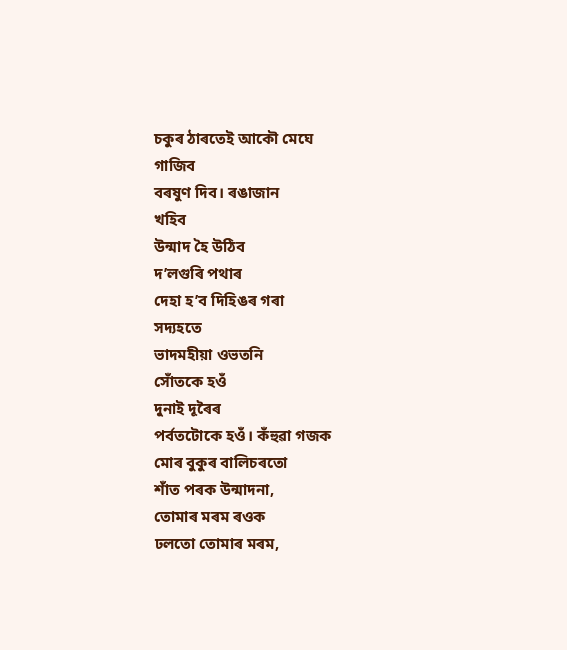চকুৰ ঠাৰতেই আকৌ মেঘে
গাজিব
বৰষুণ দিব। ৰঙাজান
খহিব
উন্মাদ হৈ উঠিব
দ’লগুৰি পথাৰ
দেহা হ’ব দিহিঙৰ গৰা
সদ্যহতে
ভাদমহীয়া ওভতনি
সোঁতকে হওঁ
দুনাই দূৰৈৰ
পর্বতটোকে হওঁ। কঁহুৱা গজক
মোৰ বুকুৰ বালিচৰতো
শাঁত পৰক উন্মাদনা,
তোমাৰ মৰম ৰওক
ঢলতো তোমাৰ মৰম,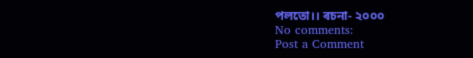পলতো।। ৰচনা- ২০০০
No comments:
Post a Comment